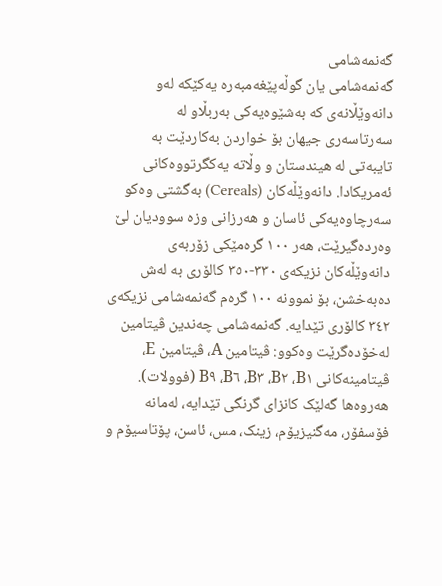گەنمەشامی
گەنمەشامی یان گوڵەپێغەمبەرە یەکێکە لەو دانەوێڵانەی کە بەشێوەیەکی بەربڵاو لە سەرتاسەری جیھان بۆ خواردن بەکاردێت بە تایبەتی لە ھیندستان و وڵاتە یەکگرتووەکانی ئەمریکادا. دانەوێڵەکان (Cereals) بەگشتی وەکو سەرچاوەیەکی ئاسان و ھەرزانی وزە سوودیان لێ وەردەگیرێت، ھەر ١٠٠ گرەمێکی زۆربەی دانەوێڵەکان نزیکەی ٣٣٠-٣٥٠ کالۆری بە لەش دەبەخشن، بۆ نموونە ١٠٠ گرەم گەنمەشامی نزیکەی ٣٤٢ کالۆری تێدایە. گەنمەشامی چەندین ڤیتامین لەخۆدەگرێت وەکوو: ڤیتامین A، ڤیتامین E، ڤیتامینەکانی B١، B٢، B٣، B٦، B٩ (فوولات). ھەروەھا گەلێک کانزای گرنگی تێدایە، لەمانە فۆسفۆر، مەگنیزیۆم، زینک، مس، ئاسن، پۆتاسیۆم و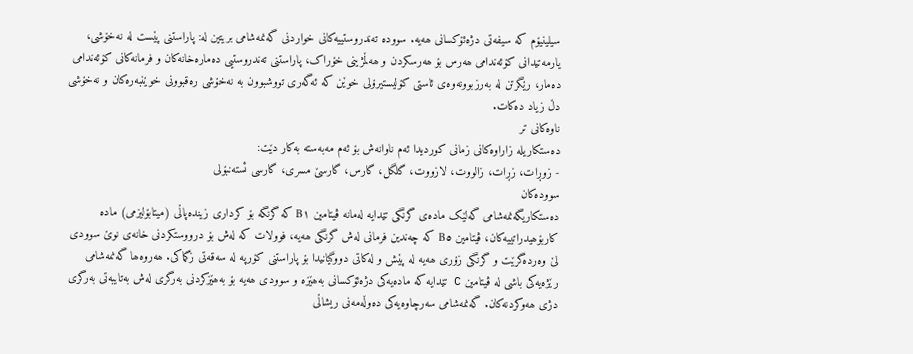سیلینیۆم کە سیفەتی دژەئۆکسانی ھەیە. سوودە تەندروستییەکانی خواردنی گەنمەشامی بریتین لە: پاراستنی پێست لە نەخۆشی، یارمەتیدانی کۆئەندامی ھەرس بۆ ھەرسکردن و ھەڵمژینی خۆراک، پاراستنی تەندروستیی دەمارەخانەکان و فرمانەکانی کۆئەندامی دەمار، رێگرتن لە بەرزبوونەوەی ئاستی کۆلیستیرۆلی خوێن کە ئەگەری تووشبوون بە نەخۆشی رەقبوونی خوێنبەرەکان و نەخۆشی دڵ زیاد دەکات.
ناوەکانی تر
دەستکاریلە زاراوەکانی زمانی کوردیدا ئەم ناوانەش بۆ ئەم مەبەستە بەکار دێت:
- زوڕات، زڕات، زالووت، لازووت، گلگل، گارس، گارسێ مسری، گارسی ئستەنبۆلی
سوودەکان
دەستکاریگەنمەشامی گەلێک مادەی گرنگی تێدایە لەمانە ڤیتامین B١ کە گرنگە بۆ کرداری زیندەپاڵی (میتابۆلیزمی) مادە کاربۆھیدراتییەکان، ڤیتامین B٥ کە چەندین فرمانی لەش گرنگی ھەیە، فوولات کە لەش بۆ درووستکردنی خانەی نوێ سوودی لێ وەردەگرێت و گرنگی زۆری ھەیە لە پێش و لەکاتی دووگیانیدا بۆ پاراستنی کۆرپە لە سەقەتی زگماکی. ھەروەھا گەنمەشامی رێژەیەکی باشی لە ڤیتامین C تێدایە کە مادەیەکی دژەئۆکسانی بەھێزە و سوودی ھەیە بۆ بەھێزکردنی بەرگری لەش بەتایبەتی بەرگری دژی ھەوکردنەکان. گەنمەشامی سەرچاوەیەکی دەوڵەمەنی ریشاڵی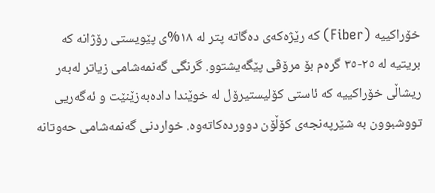خۆراکییە (Fiber) کە رێژەکەی دەگاتە پتر لە ١٨%ی پێویستی رۆژانە کە بریتیە لە ٢٥-٣٥ گرەم بۆ مرۆڤی پێگەیشتوو. گرنگی گەنمەشامی زیاتر لەبەر ریشاڵی خۆراکییە کە ئاستی کۆلیستیرۆل لە خوێندا دادەبەزێنێت و ئەگەریی تووشبوون بە شێرپەنجەی کۆڵۆن دووردەکاتەوە. خواردنی گەنمەشامی حەوتانە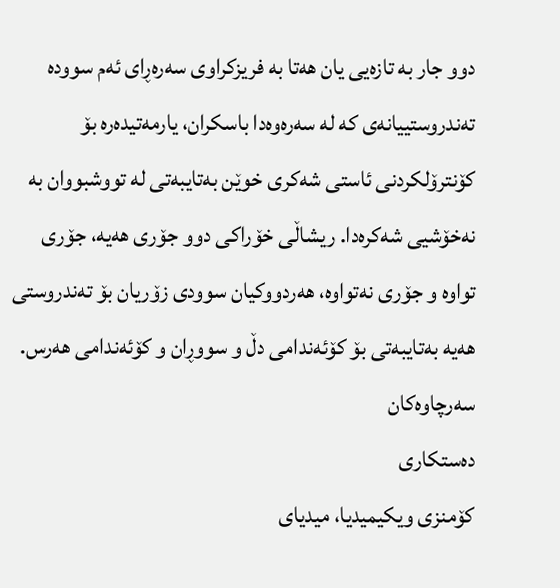دوو جار بە تازەیی یان ھەتا بە فریزکراوی سەرەڕای ئەم سوودە تەندروستییانەی کە لە سەرەوەدا باسکران، یارمەتیدەرە بۆ کۆنترۆلکردنی ئاستی شەکری خوێن بەتایبەتی لە تووشبووان بە نەخۆشیی شەکرەدا. ریشاڵی خۆراکی دوو جۆری ھەیە، جۆری تواوە و جۆری نەتواوە، ھەردووکیان سوودی زۆریان بۆ تەندروستی ھەیە بەتایبەتی بۆ کۆئەندامی دڵ و سووڕان و کۆئەندامی ھەرس.
سەرچاوەکان
دەستکاری
کۆمنزی ویکیمیدیا، میدیای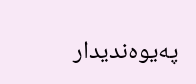پەیوەندیدار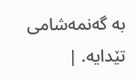بە گەنمەشامی تێدایە. |